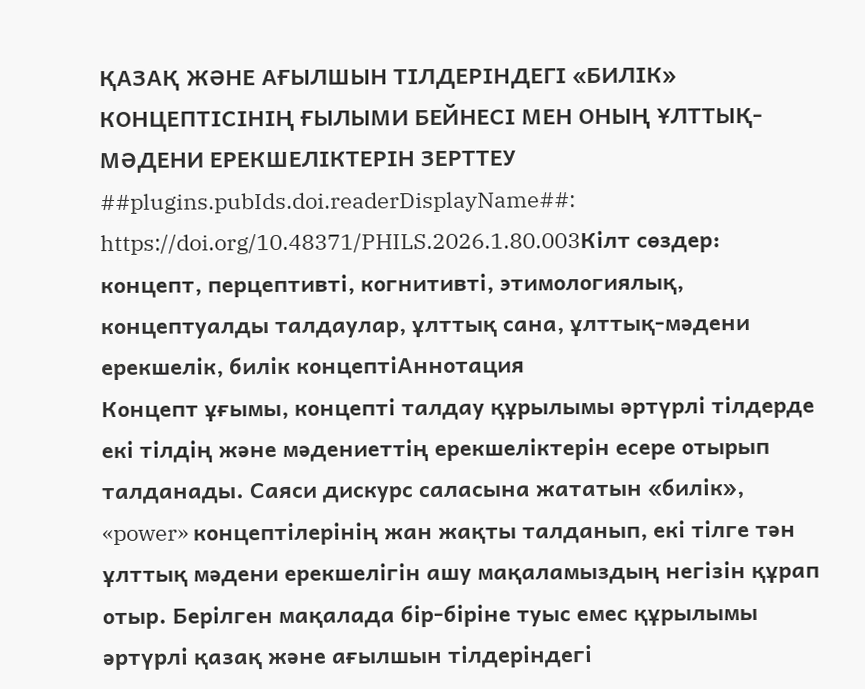ҚАЗАҚ ЖӘНЕ АҒЫЛШЫН ТІЛДЕРІНДЕГІ «БИЛІК» КОНЦЕПТІСІНІҢ ҒЫЛЫМИ БЕЙНЕСІ МЕН ОНЫҢ ҰЛТТЫҚ-МӘДЕНИ ЕРЕКШЕЛІКТЕРІН ЗЕРТТЕУ
##plugins.pubIds.doi.readerDisplayName##:
https://doi.org/10.48371/PHILS.2026.1.80.003Кілт сөздер:
концепт, перцептивті, когнитивті, этимологиялық, концептуалды талдаулар, ұлттық сана, ұлттық-мәдени ерекшелік, билік концептіАннотация
Концепт ұғымы, концепті талдау құрылымы әртүрлі тілдерде екі тілдің және мәдениеттің ерекшеліктерін есере отырып талданады. Саяси дискурс саласына жататын «билік», «power» концептілерінің жан жақты талданып, екі тілге тән ұлттық мәдени ерекшелігін ашу мақаламыздың негізін құрап отыр. Берілген мақалада бір-біріне туыс емес құрылымы әртүрлі қазақ және ағылшын тілдеріндегі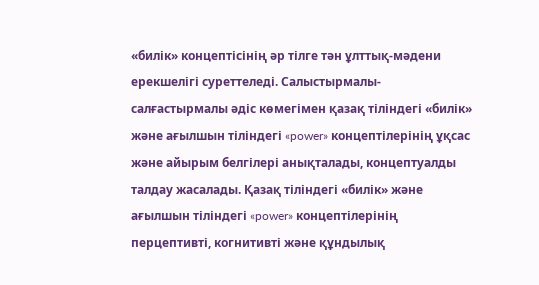«билік» концептісінің әр тілге тән ұлттық-мәдени ерекшелігі суреттеледі. Салыстырмалы-салғастырмалы әдіс көмегімен қазақ тіліндегі «билік» және ағылшын тіліндегі «power» концептілерінің ұқсас және айырым белгілері анықталады, концептуалды талдау жасалады. Қазақ тіліндегі «билік» және ағылшын тіліндегі «power» концептілерінің перцептивті, когнитивті және құндылық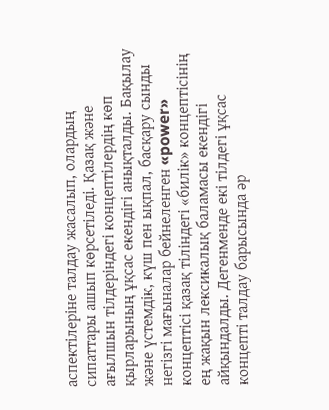аспектілеріне талдау жасалып, олардың сипаттары ашып көрсетіледі. Қазақ және ағылшын тілдеріндегі концептілердің көп қырларының ұқсас екендігі анықталды. Бақылау және үстемдік, күш пен ықпал, басқару сынды негізгі мағыналар бейнеленген «power» концептісі қазақ тіліндегі «билік» концептісінің ең жақын лексикалық баламасы екендігі айқындалды. Дегенменде екі тілдегі ұқсас концепті талдау барысында әр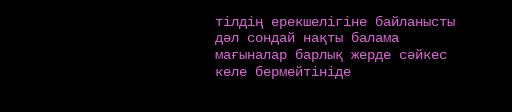тілдің ерекшелігіне байланысты дәл сондай нақты балама мағыналар барлық жерде сәйкес келе бермейтініде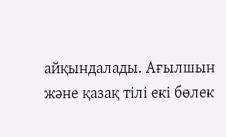айқындалады. Ағылшын және қазақ тілі екі бөлек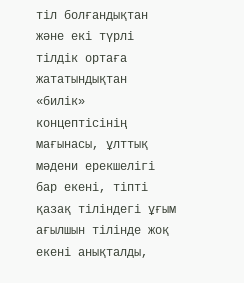тіл болғандықтан және екі түрлі тілдік ортаға жататындықтан «билік» концептісінің мағынасы, ұлттық мәдени ерекшелігі бар екені, тіпті қазақ тіліндегі ұғым ағылшын тілінде жоқ екені анықталды,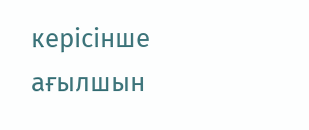керісінше ағылшын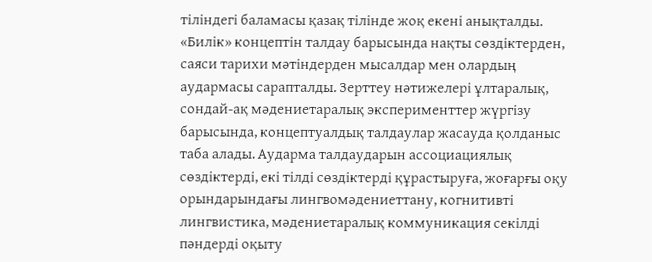тіліндегі баламасы қазақ тілінде жоқ екені анықталды. «Билік» концептін талдау барысында нақты сөздіктерден, саяси тарихи мәтіндерден мысалдар мен олардың аудармасы сарапталды. Зерттеу нәтижелері ұлтаралық, сондай-ақ мәдениетаралық эксперименттер жүргізу барысында, концептуалдық талдаулар жасауда қолданыс таба алады. Аударма талдаударын ассоциациялық сөздіктерді, екі тілді сөздіктерді құрастыруға, жоғарғы оқу орындарындағы лингвомәдениеттану, когнитивті лингвистика, мәдениетаралық коммуникация секілді пәндерді оқыту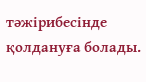тәжірибесінде қолдануға болады.